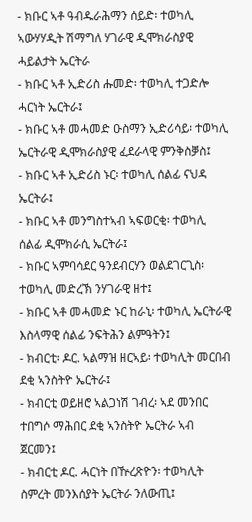- ክቡር ኣቶ ዓብዱራሕማን ሰይድ፡ ተወካሊ ኣውሃሃዲት ሽማግለ ሃገራዊ ዲሞክራስያዊ ሓይልታት ኤርትራ
- ክቡር ኣቶ ኢድሪስ ሑመድ፡ ተወካሊ ተጋድሎ ሓርነት ኤርትራ፤
- ክቡር ኣቶ መሓመድ ዑስማን ኢድሪሳይ፡ ተወካሊ ኤርትራዊ ዲሞክራስያዊ ፈደራላዊ ምንቅስቓስ፤
- ክቡር ኣቶ ኢድሪስ ኑር፡ ተወካሊ ሰልፊ ናህዳ ኤርትራ፤
- ክቡር ኣቶ መንግስተኣብ ኣፍወርቂ፡ ተወካሊ ሰልፊ ዲሞክራሲ ኤርትራ፤
- ክቡር ኣምባሳደር ዓንደብርሃን ወልደገርጊስ፡ ተወካሊ መድረኽ ንሃገራዊ ዘተ፤
- ክቡር ኣቶ መሓመድ ኑር ከራኒ፡ ተወካሊ ኤርትራዊ እስላማዊ ሰልፊ ንፍትሕን ልምዓትን፤
- ክብርቲ፡ ዶር. ኣልማዝ ዘርኣይ፡ ተወካሊት መርበብ ደቂ ኣንስትዮ ኤርትራ፤
- ክብርቲ ወይዘሮ ኣልጋነሽ ገብረ፡ ኣደ መንበር ተበግሶ ማሕበር ደቂ ኣንስትዮ ኤርትራ ኣብ ጀርመን፤
- ክብርቲ ዶር. ሓርነት በዅረጽዮን፡ ተወካሊት ስምረት መንእሰያት ኤርትራ ንለውጢ፤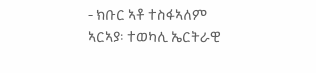- ክቡር ኣቶ ተስፋኣለም ኣርኣያ፡ ተወካሊ ኤርትራዊ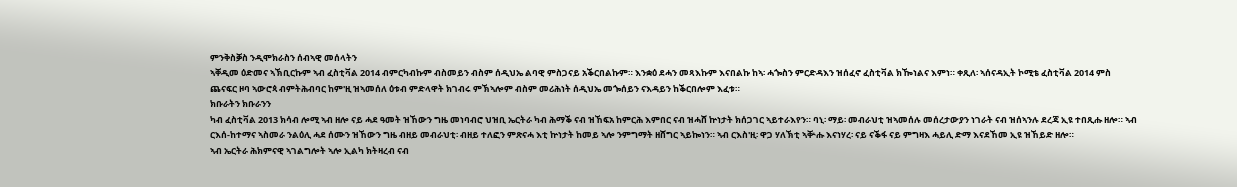ምንቅስቓስ ንዲሞክራስን ሰብኣዊ መሰላትን
ኣቐዲመ ዕድመና ኣኽቢርኩም ኣብ ፈስቲቫል 2014 ብምርካብኩም ብስመይን ብስም ሰዲህኤ ልባዊ ምስጋናይ አቕርበልኩም። እንቋዕ ደሓን መጻእኩም እናበልኩ ከኣ፡ ሓጐስን ምርድዳእን ዝሰፈኖ ፈስቲቫል ክዀነልና እምነ። ቀጺለ፡ ኣሰናዳኢት ኮሚቴ ፈስቲቫል 2014 ምስ ጨናፍር ዞባ ኣውሮጳ ብምትሕብባር ከም'ዚ ዝኣመሰለ ዕቱብ ምድላዋት ክገብሩ ምኽኣሎም ብስም መሪሕነት ሰዲህኤ መጐሰይን ናእዳይን ከቕርበሎም እፈቱ።
ክቡራትን ክቡራንን
ካብ ፈስቲቫል 2013 ክሳብ ሎሚ ኣብ ዘሎ ናይ ሓደ ዓመት ዝኸውን ግዜ መነባብሮ ህዝቢ ኤርትራ ካብ ሕማቕ ናብ ዝኸፍአ ከምርሕ እምበር ናብ ዝሓሸ ኵነታት ክሰጋገር ኣይተራእየን። ባኒ፡ ማይ፡ መብራህቲ ዝኣመሰሉ መሰረታውያን ነገራት ናብ ዝሰኣንሉ ደረጃ ኢዩ ተበጺሑ ዘሎ። ኣብ ርእሰ-ከተማና ኣስመራ ንልዕሊ ሓደ ሰሙን ዝኸውን ግዜ ብዘይ መብራህቲ፡ ብዘይ ተለፎን ምጽናሓ እቲ ኵነታት ከመይ ኣሎ ንምግማት ዘሸግር ኣይኰነን። ኣብ ርእስ'ዚ፡ ዋጋ ሃለኽቲ ኣቝሑ እናነሃረ፡ ናይ ናቕፋ ናይ ምግዛእ ሓይሊ ድማ እናደኸመ ኢዩ ዝኸይድ ዘሎ።
ኣብ ኤርትራ ሕክምናዊ ኣገልግሎት ኣሎ ኢልካ ክትዛረብ ናብ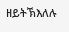ዘይትኽእለሉ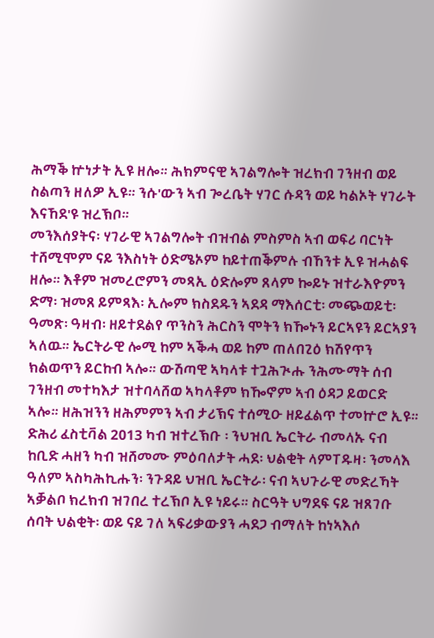ሕማቕ ኵነታት ኢዩ ዘሎ። ሕክምናዊ ኣገልግሎት ዝረክብ ገንዘብ ወይ ስልጣን ዘለዎ ኢዩ። ንሱ'ውን ኣብ ጐረቤት ሃገር ሱዳን ወይ ካልኦት ሃገራት እናኸደ'ዩ ዝረኽቦ።
መንእሰያትና፡ ሃገራዊ ኣገልግሎት ብዝብል ምስምስ ኣብ ወፍሪ ባርነት ተሸሚሞም ናይ ንእስነት ዕድሜኦም ከይተጠቕምሉ ብኸንቱ ኢዩ ዝሓልፍ ዘሎ። እቶም ዝመረሮምን መጻኢ ዕድሎም ጸላም ኰይኑ ዝተራእዮምን ድማ፡ ዝመጸ ይምጻእ፡ ኢሎም ክስደዱን ኣደዳ ማእሰርቲ፡ መጭወይቲ፡ ዓመጽ፡ ዓዛብ፡ ዘይተደልየ ጥንስን ሕርስን ሞትን ክዀኑን ይርኣዩን ይርኣያን ኣለዉ። ኤርትራዊ ሎሚ ከም ኣቕሓ ወይ ከም ጠለበጊዕ ክሽየጥን ክልወጥን ይርከብ ኣሎ። ውሽጣዊ ኣካላቱ ተጓሕጒሑ ንሕሙማት ሰብ ገንዘብ መተካእታ ዝተባላሸወ ኣካላቶም ክዀኖም ኣብ ዕዳጋ ይወርድ ኣሎ። ዘሕዝንን ዘሕምምን ኣብ ታሪኽና ተሰሚዑ ዘይፈልጥ ተመኵሮ ኢዩ።
ድሕሪ ፈስቲቫል 2013 ካብ ዝተረኽቡ ፡ ንህዝቢ ኤርትራ ብመላኡ ናብ ከቢድ ሓዘን ካብ ዝሸመሙ ምዕባለታት ሓደ፡ ህልቂት ላምፐዱዛ፡ ንመላእ ዓለም ኣስካሕኪሑን፡ ንጉዳይ ህዝቢ ኤርትራ፡ ናብ ኣህጉራዊ መድረኻት ኣቓልቦ ክረክብ ዝገበረ ተረኽቦ ኢዩ ነይሩ። ስርዓት ህግደፍ ናይ ዝጸገቡ ሰባት ህልቂት፡ ወይ ናይ ገለ ኣፍሪቃውያን ሓደጋ ብማለት ከነኣእሶ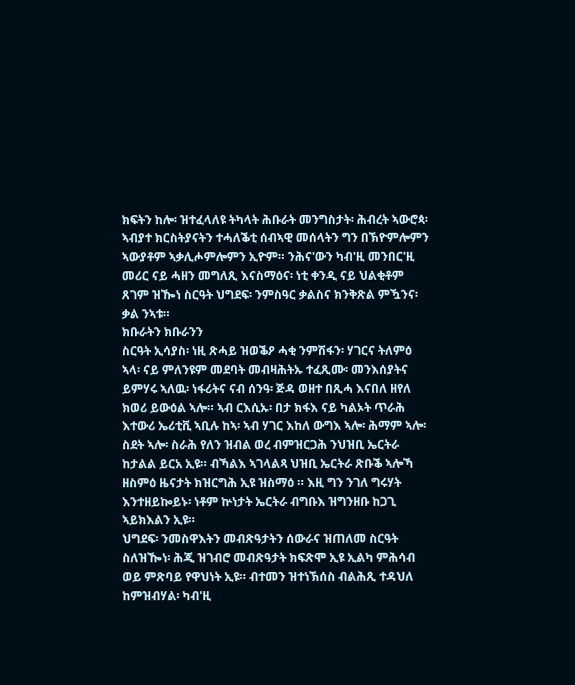ክፍትን ከሎ፡ ዝተፈላለዩ ትካላት ሕቡራት መንግስታት፡ ሕብረት ኣውሮጳ፡ ኣብያተ ክርስትያናትን ተሓለቕቲ ሰብኣዊ መሰላትን ግን በኽዮምሎምን ኣውያቶም ኣቃሊሖምሎምን ኢዮም። ንሕና'ውን ካብ'ዚ መንበር'ዚ መሪር ናይ ሓዘን መግለጺ እናስማዕና፡ ነቲ ቀንዲ ናይ ህልቂቶም ጸገም ዝዀነ ስርዓት ህግደፍ፡ ንምስዓር ቃልስና ክንቅጽል ምዃንና፡ ቃል ንኣቱ።
ክቡራትን ክቡራንን
ስርዓት ኢሳያስ፡ ነዚ ጽሓይ ዝወቕዖ ሓቂ ንምሽፋን፡ ሃገርና ትለምዕ ኣላ፡ ናይ ምለንዩም መደባት መብዛሕትኡ ተፈጺሙ፡ መንእሰያትና ይምሃሩ ኣለዉ፡ ነፋሪትና ናብ ሰንዓ፡ ጅዳ ወዘተ በጺሓ እናበለ ዘየለ ክወሪ ይውዕል ኣሎ። ኣብ ርእሲኡ፡ በታ ክፋእ ናይ ካልኦት ጥራሕ እተውሪ ኤሪቲቪ ኣቢሉ ከኣ፡ ኣብ ሃገር እከለ ውግእ ኣሎ፡ ሕማም ኣሎ፡ ስደት ኣሎ፡ ስራሕ የለን ዝብል ወረ ብምዝርጋሕ ንህዝቢ ኤርትራ ከታልል ይርአ ኢዩ። ብኻልእ ኣገላልጻ ህዝቢ ኤርትራ ጽቡቕ ኣሎኻ ዘስምዕ ዜናታት ክዝርግሕ ኢዩ ዝስማዕ ። እዚ ግን ንገለ ግሩሃት እንተዘይኰይኑ፡ ነቶም ኵነታት ኤርትራ ብግቡእ ዝግንዘቡ ከጋጊ ኣይክእልን ኢዩ።
ህግደፍ፡ ንመስዋእትን መብጽዓታትን ሰውራና ዝጠለመ ስርዓት ስለዝዀነ፡ ሕጂ ዝገብሮ መብጽዓታት ክፍጽሞ ኢዩ ኢልካ ምሕሳብ ወይ ምጽባይ የዋህነት ኢዩ። ብተመን ዝተነኽሰስ ብልሕጺ ተዳህለ ከምዝብሃል፡ ካብ'ዚ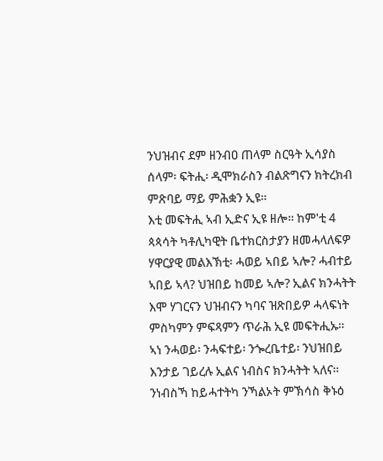ንህዝብና ደም ዘንብዐ ጠላም ስርዓት ኢሳያስ ሰላም፡ ፍትሒ፡ ዲሞክራስን ብልጽግናን ክትረክብ ምጽባይ ማይ ምሕቋን ኢዩ።
እቲ መፍትሒ ኣብ ኢድና ኢዩ ዘሎ። ከም'ቲ 4 ጳጳሳት ካቶሊካዊት ቤተክርስታያን ዘመሓላለፍዎ ሃዋርያዊ መልእኽቲ፡ ሓወይ ኣበይ ኣሎ? ሓብተይ ኣበይ ኣላ? ህዝበይ ከመይ ኣሎ? ኢልና ክንሓትት እሞ ሃገርናን ህዝብናን ካባና ዝጽበይዎ ሓላፍነት ምስካምን ምፍጻምን ጥራሕ ኢዩ መፍትሒኡ። ኣነ ንሓወይ፡ ንሓፍተይ፡ ንጐረቤተይ፡ ንህዝበይ እንታይ ገይረሉ ኢልና ነብስና ክንሓትት ኣለና። ንነብስኻ ከይሓተትካ ንኻልኦት ምኽሳስ ቅኑዕ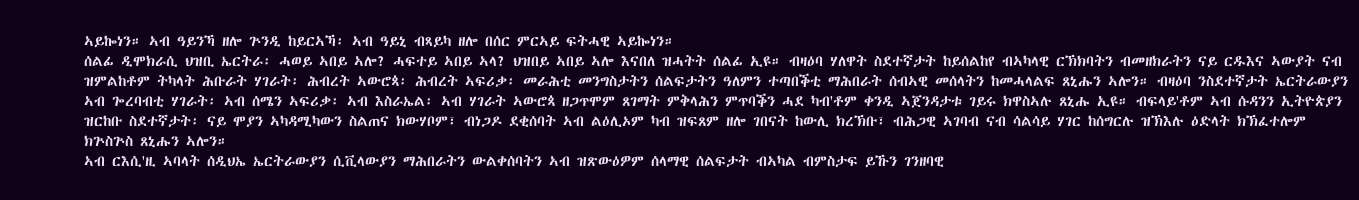ኣይኰነን። ኣብ ዓይንኻ ዘሎ ጕንዲ ከይርኣኻ፡ ኣብ ዓይኒ ብጻይካ ዘሎ በሰር ምርኣይ ፍትሓዊ ኣይኰነን።
ሰልፊ ዲሞክራሲ ህዝቢ ኤርትራ፡ ሓወይ ኣበይ ኣሎ? ሓፍተይ ኣበይ ኣላ? ህዝበይ ኣበይ ኣሎ እናበለ ዝሓትት ሰልፊ ኢዩ። ብዛዕባ ሃለዋት ስደተኛታት ከይሰልከየ ብኣካላዊ ርኽክባትን ብመዘክራትን ናይ ርዱእና ኣውያት ናብ ዝምልከቶም ትካላት ሕቡራት ሃገራት፡ ሕብረት ኣውሮጳ፡ ሕብረት ኣፍሪቃ፡ መራሕቲ መንግስታትን ሰልፍታትን ዓለምን ተጣበቕቲ ማሕበራት ሰብኣዊ መሰላትን ከመሓላልፍ ጸኒሑን ኣሎን። ብዛዕባ ንስደተኛታት ኤርትራውያን ኣብ ጐረባብቲ ሃገራት፡ ኣብ ሰሜን ኣፍሪቃ፡ ኣብ እስራኤል፡ ኣብ ሃገራት ኣውሮጳ ዘጋጥሞም ጸገማት ምቅላሕን ምጥባቕን ሓደ ካብ'ቶም ቀንዲ ኣጀንዳታቱ ገይሩ ክዋስኣሉ ጸኒሑ ኢዩ። ብፍላይ'ቶም ኣብ ሱዳንን ኢትዮጵያን ዝርከቡ ስደተኛታት፡ ናይ ሞያን ኣካዳሚካውን ስልጠና ክውሃቦም፣ ብነጋዶ ደቂሰባት ኣብ ልዕሊኦም ካብ ዝፍጸም ዘሎ ገበናት ከውሊ ክረኽቡ፣ ብሕጋዊ ኣገባብ ናብ ሳልሳይ ሃገር ከሰግርሉ ዝኽእሉ ዕድላት ክኽፈተሎም ክጕስጕስ ጸኒሑን ኣሎን።
ኣብ ርእሲ'ዚ ኣባላት ሰዲህኤ ኤርትራውያን ሲቪላውያን ማሕበራትን ውልቀሰባትን ኣብ ዝጽውዕዎም ሰላማዊ ሰልፍታት ብኣካል ብምስታፍ ይኹን ገንዘባዊ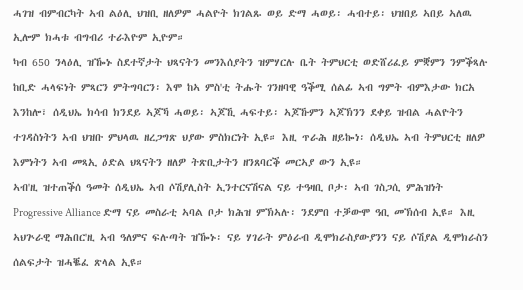ሓገዝ ብምብርካት ኣብ ልዕሊ ህዝቢ ዘለዎም ሓልዮት ክገልጹ ወይ ድማ ሓወይ፡ ሓብተይ፡ ህዝበይ ኣበይ ኣለዉ ኢሎም ክሓቱ ብግብሪ ተራእዮም ኢዮም።
ካብ 650 ንላዕሊ ዝዀኑ ስደተኛታት ህጻናትን መንእሰያትን ዝምሃርሉ ቤት ትምህርቲ ወድሸሪፈይ ምቛምን ንምቕጻሉ ከቢድ ሓላፍነት ምጻርን ምትግባርን፡ እሞ ከኣ ምስ'ቲ ትሑት ገንዘባዊ ዓቕሚ ሰልፊ ኣብ ግምት ብምእታው ክርአ እንከሎ፣ ሰዲህኤ ክሳብ ክንደይ ኣጆኻ ሓወይ፡ ኣጆኺ ሓፍተይ፡ ኣጆኹምን ኣጆኽንን ደቀይ ዝብል ሓልዮትን ተገዳስነትን ኣብ ህዝቡ ምህላዉ ዘረጋግጽ ህያው ምስክርነት ኢዩ። እዚ ጥራሕ ዘይኰነ፡ ሰዲህኤ ኣብ ትምህርቲ ዘለዎ እምነትን ኣብ መጻኢ ዕድል ህጻናትን ዘለዎ ትጽቢታትን ዘንጸባርቕ መርኣያ ውን ኢዩ።
ኣብ'ዚ ዝተጠቕሰ ዓመት ሰዲህኤ ኣብ ሶሽያሊስት ኢንተርናሽናል ናይ ተዓዛቢ ቦታ፡ ኣብ ገስጋሲ ምሕዝነት Progressive Alliance ድማ ናይ መስራቲ ኣባል ቦታ ክሕዝ ምኽኣሉ፡ ንደምበ ተቓውሞ ዓቢ መኽሰብ ኢዩ። እዚ ኣህጕራዊ ማሕበር'ዚ ኣብ ዓለምና ፍሉጣት ዝዀኑ፡ ናይ ሃገራት ምዕራብ ዲሞክራስያውያንን ናይ ሶሽያል ዲሞክራስን ሰልፍታት ዝሓቘፈ ጽላል ኢዩ።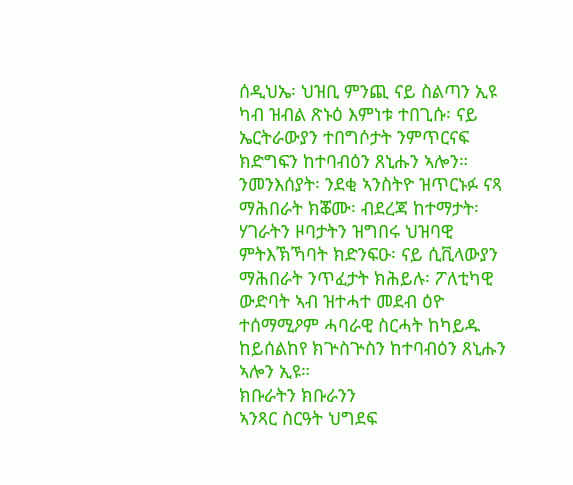ሰዲህኤ፡ ህዝቢ ምንጪ ናይ ስልጣን ኢዩ ካብ ዝብል ጽኑዕ እምነቱ ተበጊሱ፡ ናይ ኤርትራውያን ተበግሶታት ንምጥርናፍ ክድግፍን ከተባብዕን ጸኒሑን ኣሎን። ንመንእሰያት፡ ንደቂ ኣንስትዮ ዝጥርኑፉ ናጻ ማሕበራት ክቖሙ፡ ብደረጃ ከተማታት፡ ሃገራትን ዞባታትን ዝግበሩ ህዝባዊ ምትእኽኻባት ክድንፍዑ፡ ናይ ሲቪላውያን ማሕበራት ንጥፈታት ክሕይሉ፡ ፖለቲካዊ ውድባት ኣብ ዝተሓተ መደብ ዕዮ ተሰማሚዖም ሓባራዊ ስርሓት ከካይዱ ከይሰልከየ ክጕስጕስን ከተባብዕን ጸኒሑን ኣሎን ኢዩ።
ክቡራትን ክቡራንን
ኣንጻር ስርዓት ህግደፍ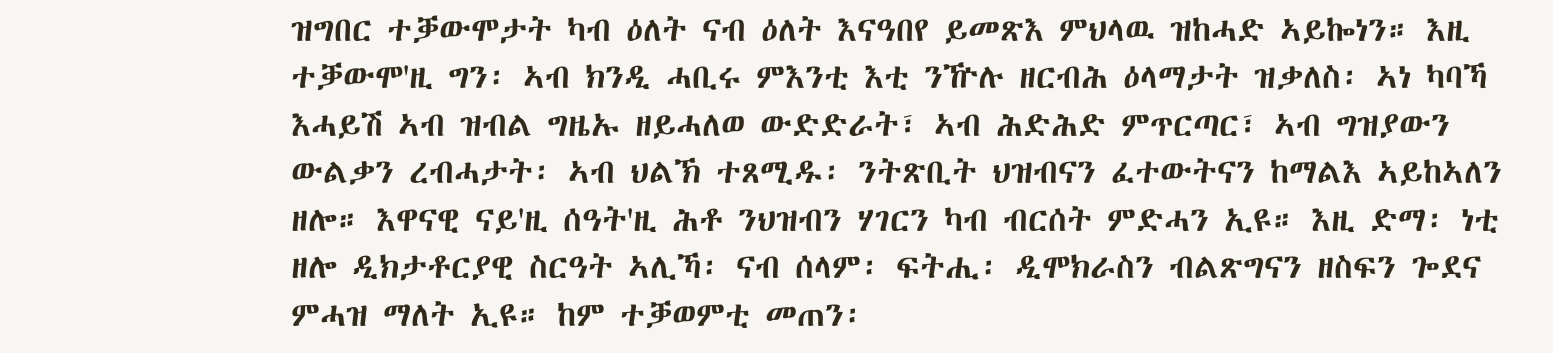ዝግበር ተቓውሞታት ካብ ዕለት ናብ ዕለት እናዓበየ ይመጽእ ምህላዉ ዝከሓድ ኣይኰነን። እዚ ተቓውሞ'ዚ ግን፡ ኣብ ክንዲ ሓቢሩ ምእንቲ እቲ ንዅሉ ዘርብሕ ዕላማታት ዝቃለስ፡ ኣነ ካባኻ እሓይሽ ኣብ ዝብል ግዜኡ ዘይሓለወ ውድድራት፣ ኣብ ሕድሕድ ምጥርጣር፣ ኣብ ግዝያውን ውልቃን ረብሓታት፡ ኣብ ህልኽ ተጸሚዱ፡ ንትጽቢት ህዝብናን ፈተውትናን ከማልእ ኣይከኣለን ዘሎ። እዋናዊ ናይ'ዚ ሰዓት'ዚ ሕቶ ንህዝብን ሃገርን ካብ ብርሰት ምድሓን ኢዩ። እዚ ድማ፡ ነቲ ዘሎ ዲክታቶርያዊ ስርዓት ኣሊኻ፡ ናብ ሰላም፡ ፍትሒ፡ ዲሞክራስን ብልጽግናን ዘስፍን ጐደና ምሓዝ ማለት ኢዩ። ከም ተቓወምቲ መጠን፡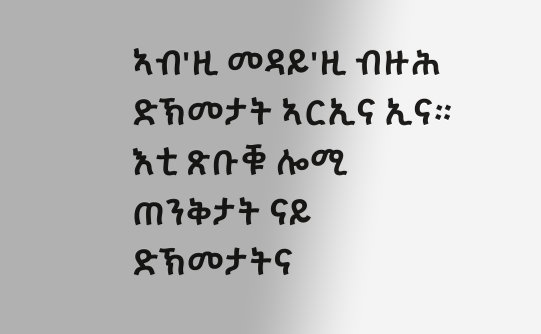ኣብ'ዚ መዳይ'ዚ ብዙሕ ድኽመታት ኣርኢና ኢና። እቲ ጽቡቑ ሎሚ ጠንቅታት ናይ ድኽመታትና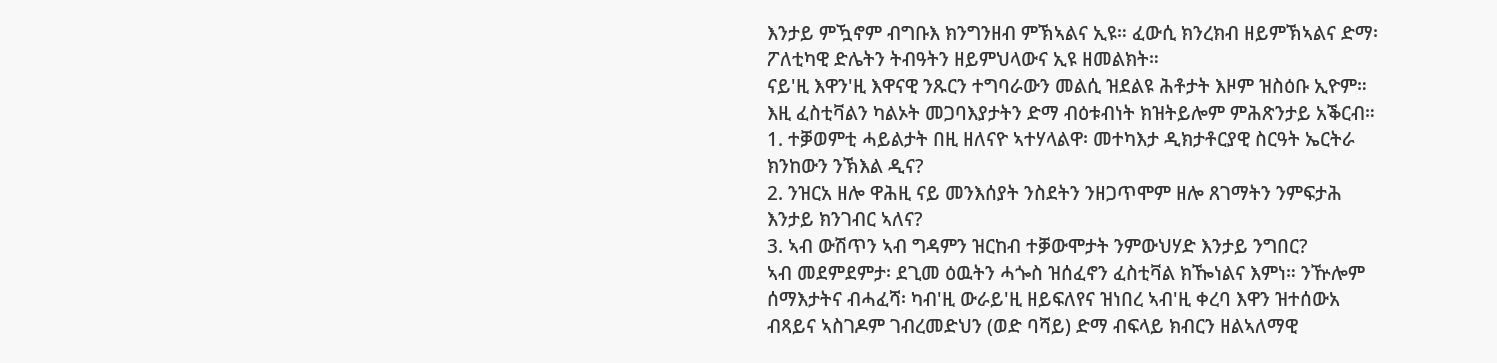እንታይ ምዃኖም ብግቡእ ክንግንዘብ ምኽኣልና ኢዩ። ፈውሲ ክንረክብ ዘይምኽኣልና ድማ፡ ፖለቲካዊ ድሌትን ትብዓትን ዘይምህላውና ኢዩ ዘመልክት።
ናይ'ዚ እዋን'ዚ እዋናዊ ንጹርን ተግባራውን መልሲ ዝደልዩ ሕቶታት እዞም ዝስዕቡ ኢዮም። እዚ ፈስቲቫልን ካልኦት መጋባእያታትን ድማ ብዕቱብነት ክዝትይሎም ምሕጽንታይ አቕርብ።
1. ተቓወምቲ ሓይልታት በዚ ዘለናዮ ኣተሃላልዋ፡ መተካእታ ዲክታቶርያዊ ስርዓት ኤርትራ ክንከውን ንኽእል ዲና?
2. ንዝርአ ዘሎ ዋሕዚ ናይ መንእሰያት ንስደትን ንዘጋጥሞም ዘሎ ጸገማትን ንምፍታሕ እንታይ ክንገብር ኣለና?
3. ኣብ ውሽጥን ኣብ ግዳምን ዝርከብ ተቓውሞታት ንምውህሃድ እንታይ ንግበር?
ኣብ መደምደምታ፡ ደጊመ ዕዉትን ሓጐስ ዝሰፈኖን ፈስቲቫል ክዀነልና እምነ። ንዅሎም ሰማእታትና ብሓፈሻ፡ ካብ'ዚ ውራይ'ዚ ዘይፍለየና ዝነበረ ኣብ'ዚ ቀረባ እዋን ዝተሰውአ ብጻይና ኣስገዶም ገብረመድህን (ወድ ባሻይ) ድማ ብፍላይ ክብርን ዘልኣለማዊ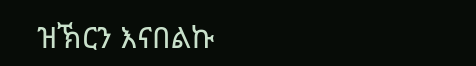ዝኽርን እናበልኩ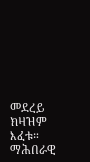መደረይ ክዛዝም እፈቱ።
ማሕበራዊ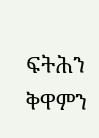ፍትሕን ቅዋምን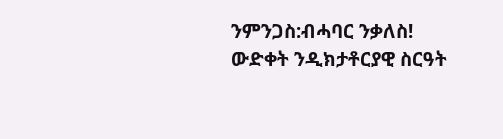ንምንጋስ:ብሓባር ንቃለስ!
ውድቀት ንዲክታቶርያዊ ስርዓት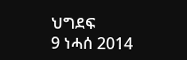ህግደፍ
9 ነሓሰ 2014